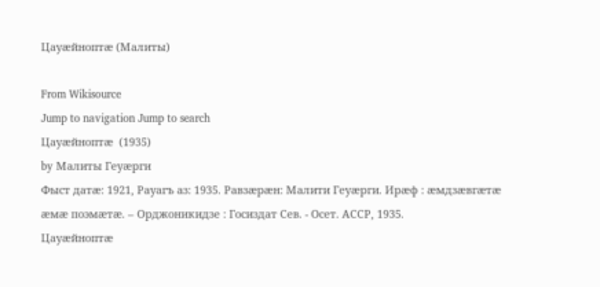Цауæйноптæ (Малиты)

From Wikisource
Jump to navigation Jump to search
Цауæйноптæ  (1935)
by Малиты Геуæрги
Фыст датæ: 1921, Рауагъ аз: 1935. Равзæрæн: Малити Геуæрги. Ирæф : æмдзæвгæтæ æмæ поэмæтæ. – Орджоникидзе : Госиздат Сев. - Осет. АССР, 1935.
Цауæйноптæ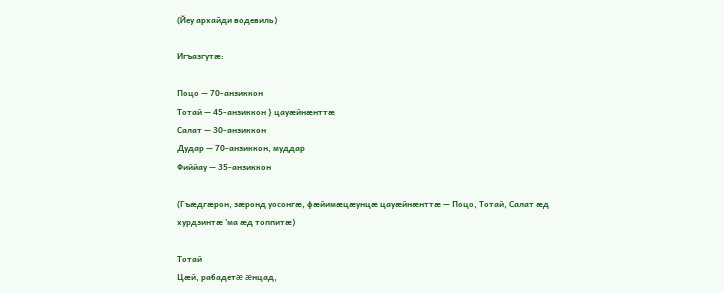(Йеу архайди водевиль)

Игъазгутæ:

Поцо — 70-анзиккон
Тотай — 45-анзиккон } цауæйнæнттæ
Салат — 30-анзиккон
Дудар — 70-анзиккон, муддар
Фиййау — 35-анзиккон

(Гъæдгæрон, зæронд уосонгæ, фæйимæцæунцæ цауæйнæнттæ — Поцо, Тотай, Салат æд хурдзинтæ 'ма æд топпитæ)

Тотай
Цæй, рабадетæ æнцад,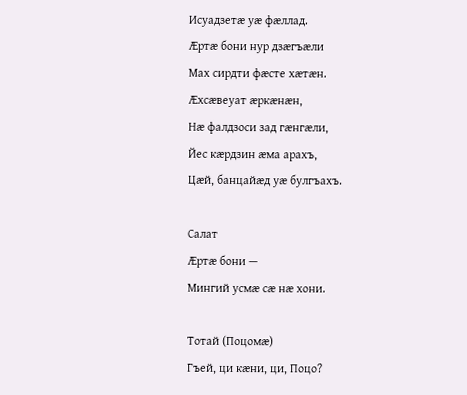Исуадзетæ уæ фæллад.
Æртæ бони нур дзæгъæли
Мах сирдти фæсте хæтæн.
Æхсæвеуат æркæнæн,
Нæ фалдзоси зад гæнгæли,
Йес кæрдзин æма арахъ,
Цæй, банцайæд уæ булгъахъ.

Салат
Æртæ бони —
Мингий усмæ сæ нæ хони.

Тотай (Поцомæ)
Гъей, ци кæни, ци, Поцо?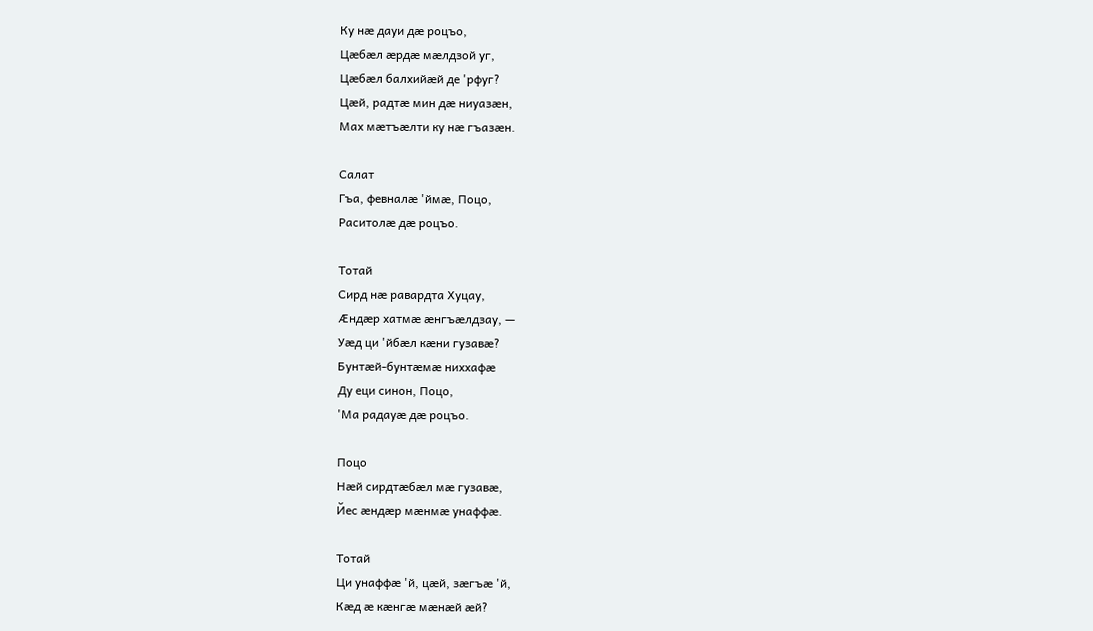Ку нæ дауи дæ роцъо,
Цæбæл æрдæ мæлдзой уг,
Цæбæл балхийæй де 'рфуг?
Цæй, радтæ мин дæ ниуазæн,
Мах мæтъæлти ку нæ гъазæн.

Салат
Гъа, февналæ 'ймæ, Поцо,
Раситолæ дæ роцъо.

Тотай
Сирд нæ равардта Хуцау,
Æндæр хатмæ æнгъæлдзау, —
Уæд ци 'йбæл кæни гузавæ?
Бунтæй-бунтæмæ ниххафæ
Ду еци синон, Поцо,
'Ма радауæ дæ роцъо.

Поцо
Нæй сирдтæбæл мæ гузавæ,
Йес æндæр мæнмæ унаффæ.

Тотай
Ци унаффæ 'й, цæй, зæгъæ 'й,
Кæд æ кæнгæ мæнæй æй?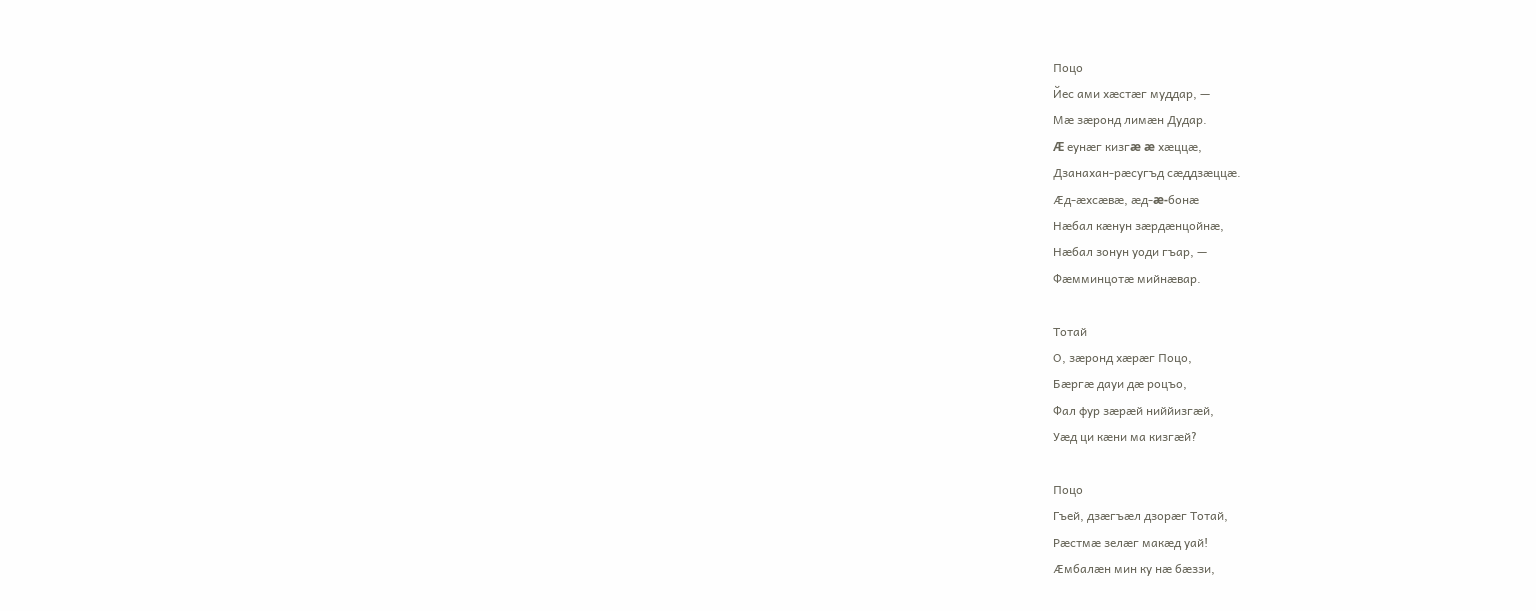Поцо
Йес ами хæстæг муддар, —
Мæ зæронд лимæн Дудар.
Æ еунæг кизгæ æ хæццæ,
Дзанахан-рæсугъд сæддзæццæ.
Æд-æхсæвæ, æд-æ-бонæ
Нæбал кæнун зæрдæнцойнæ,
Нæбал зонун уоди гъар, —
Фæмминцотæ мийнæвар.

Тотай
О, зæронд хæрæг Поцо,
Бæргæ дауи дæ роцъо,
Фал фур зæрæй ниййизгæй,
Уæд ци кæни ма кизгæй?

Поцо
Гъей, дзæгъæл дзорæг Тотай,
Рæстмæ зелæг макæд уай!
Æмбалæн мин ку нæ бæззи,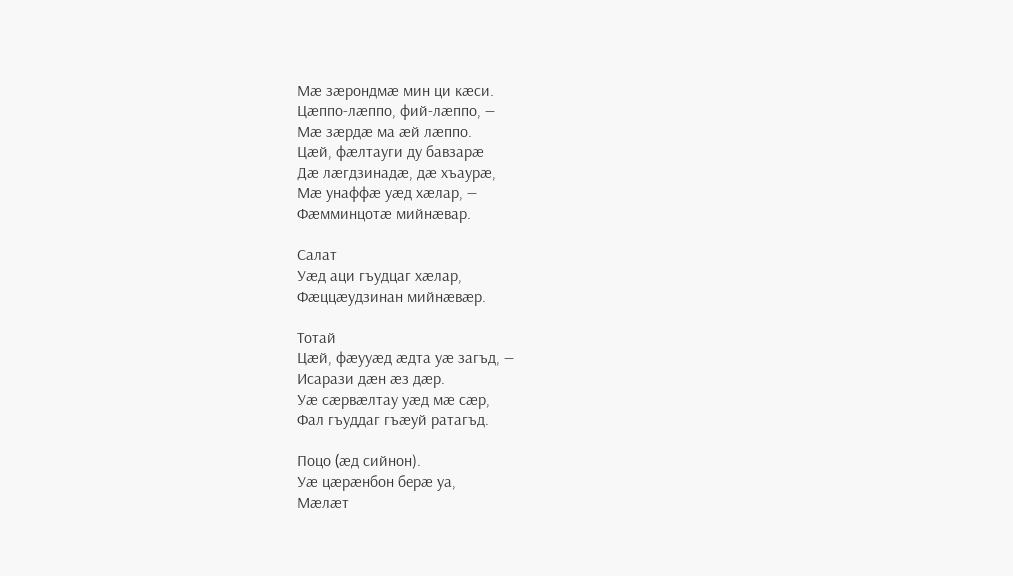Мæ зæрондмæ мин ци кæси.
Цæппо-лæппо, фий-лæппо, —
Мæ зæрдæ ма æй лæппо.
Цæй, фæлтауги ду бавзарæ
Дæ лæгдзинадæ, дæ хъаурæ,
Мæ унаффæ уæд хæлар, —
Фæмминцотæ мийнæвар.

Салат
Уæд аци гъудцаг хæлар,
Фæццæудзинан мийнæвæр.

Тотай
Цæй, фæууæд æдта уæ загъд, —
Исарази дæн æз дæр.
Уæ сæрвæлтау уæд мæ сæр,
Фал гъуддаг гъæуй ратагъд.

Поцо (æд сийнон).
Уæ цæрæнбон берæ уа,
Мæлæт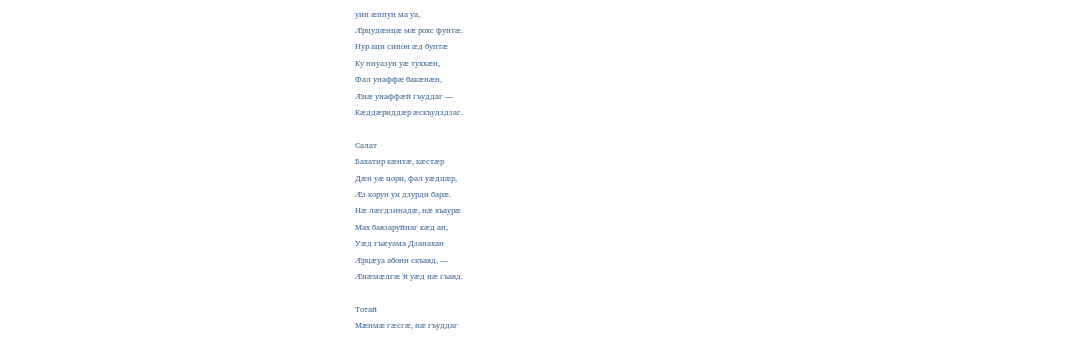уин æппун ма уа,
Æрцудæнцæ мæ рохс фунтæ.
Нур аци синон æд бунтæ
Ку ниуазун уæ туххæн,
Фал унаффæ бакæнæн,
Æнæ унаффæй гъуддаг —
Кæддæриддæр æскъудздзаг.

Салат
Бахатир кæнтæ, кæстæр
Дæн уæ цори, фал уæдцæр,
Æз корун уи дзурди барæ.
Нæ лæгдзинадæ, нæ хъаурæ
Мах бавзаруйнаг кæд ан,
Уæд гъæуама Дзанахан
Æрцæуа абони скъавд, —
Æнæмæлгæ 'й уæд нæ гъавд.

Тотай
Мæнмæ гæсгæ, нæ гъуддаг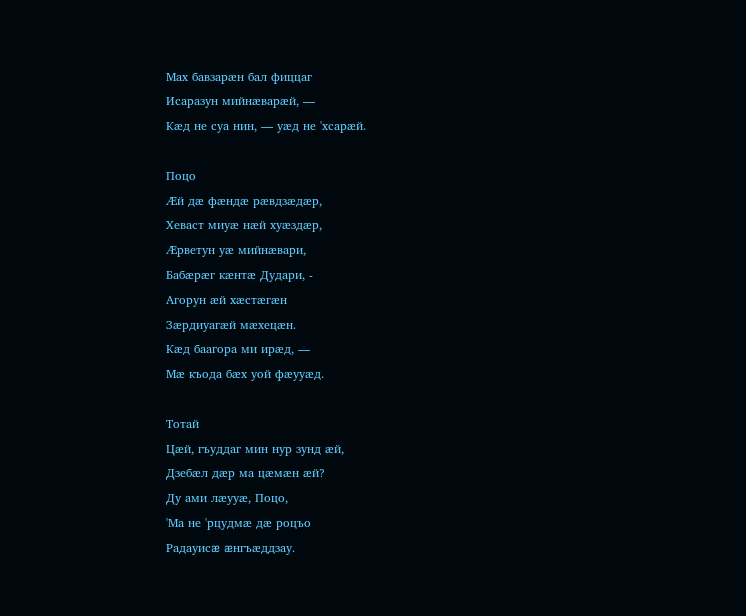Мах бавзарæн бал фиццаг
Исаразун мийнæварæй, —
Кæд не суа нин, — уæд не 'хсарæй.

Поцо
Æй дæ фæндæ рæвдзæдæр,
Хеваст миуæ нæй хуæздæр,
Æрветун уæ мийнæвари,
Бабæрæг кæнтæ Дудари, -
Агорун æй хæстæгæн
Зæрдиуагæй мæхецæн.
Кæд баагора ми ирæд, —
Мæ къода бæх уой фæууæд.

Тотай
Цæй, гъуддаг мин нур зунд æй,
Дзебæл дæр ма цæмæн æй?
Ду ами лæууæ, Поцо,
'Ма не 'рцудмæ дæ роцъо
Радауисæ æнгъæддзау.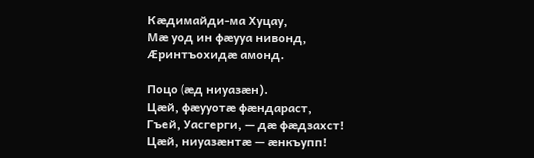Кæдимайди-ма Хуцау,
Мæ уод ин фæууа нивонд,
Æринтъохидæ амонд.

Поцо (æд ниуазæн).
Цæй, фæууотæ фæндараст,
Гъей, Уасгерги, — дæ фæдзахст!
Цæй, ниуазæнтæ — æнкъупп!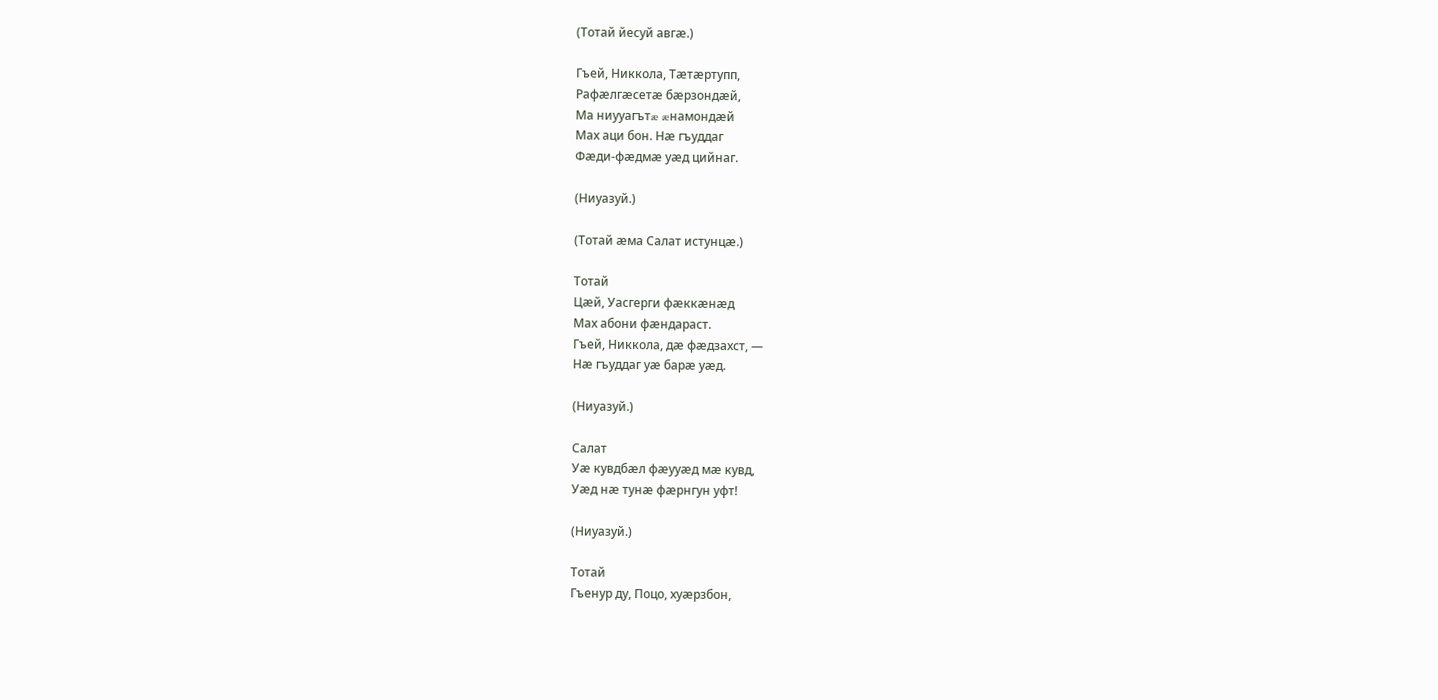(Тотай йесуй авгæ.)

Гъей, Никкола, Тæтæртупп,
Рафæлгæсетæ бæрзондæй,
Ма ниууагътæ æнамондæй
Мах аци бон. Нæ гъуддаг
Фæди-фæдмæ уæд цийнаг.

(Ниуазуй.)

(Тотай æма Салат истунцæ.)

Тотай
Цæй, Уасгерги фæккæнæд
Мах абони фæндараст.
Гъей, Никкола, дæ фæдзахст, —
Нæ гъуддаг уæ барæ уæд.

(Ниуазуй.)

Салат
Уæ кувдбæл фæууæд мæ кувд,
Уæд нæ тунæ фæрнгун уфт!

(Ниуазуй.)

Тотай
Гъенур ду, Поцо, хуæрзбон,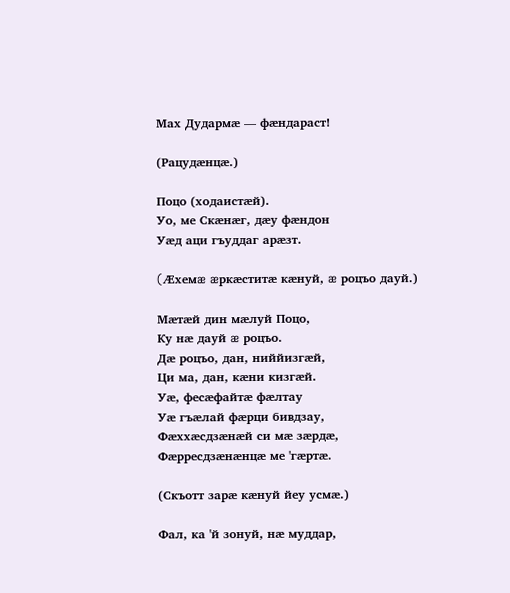Мах Дудармæ — фæндараст!

(Рацудæнцæ.)

Поцо (ходаистæй).
Уо, ме Скæнæг, дæу фæндон
Уæд аци гъуддаг арæзт.

(Æхемæ æркæститæ кæнуй, æ роцъо дауй.)

Мæтæй дин мæлуй Поцо,
Ку нæ дауй æ роцъо.
Дæ роцъо, дан, ниййизгæй,
Ци ма, дан, кæни кизгæй.
Уæ, фесæфайтæ фæлтау
Уæ гъæлай фæрци бивдзау,
Фæххæсдзæнæй си мæ зæрдæ,
Фæрресдзæнæнцæ ме 'гæртæ.

(Скъотт зарæ кæнуй йеу усмæ.)

Фал, ка 'й зонуй, нæ муддар,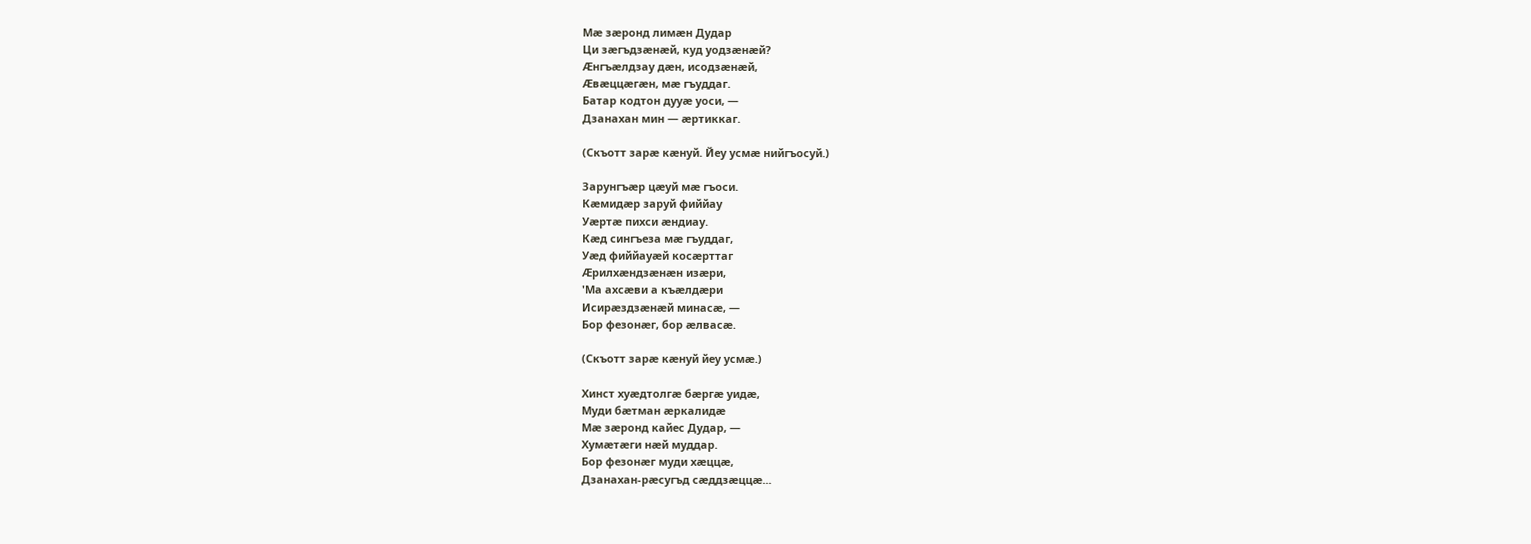Мæ зæронд лимæн Дудар
Ци зæгъдзæнæй, куд уодзæнæй?
Æнгъæлдзау дæн, исодзæнæй,
Æвæццæгæн, мæ гъуддаг.
Батар кодтон дууæ уоси, —
Дзанахан мин — æртиккаг.

(Скъотт зарæ кæнуй. Йеу усмæ нийгъосуй.)

Зарунгъæр цæуй мæ гъоси.
Кæмидæр заруй фиййау
Уæртæ пихси æндиау.
Кæд сингъеза мæ гъуддаг,
Уæд фиййауæй косæрттаг
Æрилхæндзæнæн изæри,
'Ма ахсæви а къæлдæри
Исирæздзæнæй минасæ, —
Бор фезонæг, бор æлвасæ.

(Скъотт зарæ кæнуй йеу усмæ.)

Хинст хуæдтолгæ бæргæ уидæ,
Муди бæтман æркалидæ
Мæ зæронд кайес Дудар, —
Хумæтæги нæй муддар.
Бор фезонæг муди хæццæ,
Дзанахан-рæсугъд сæддзæццæ...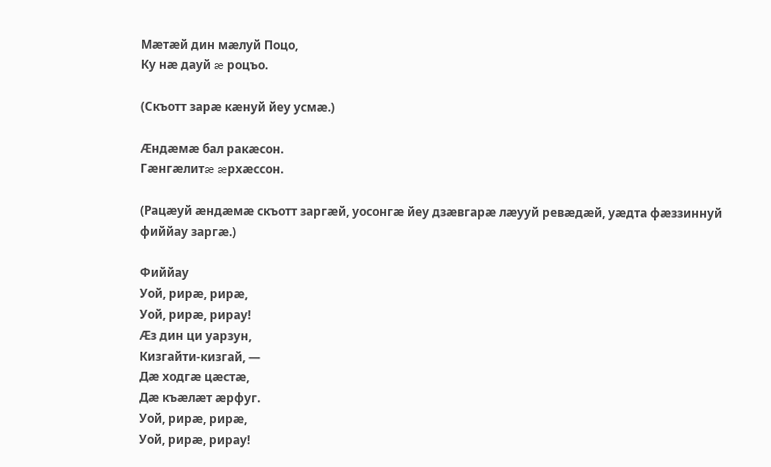Мæтæй дин мæлуй Поцо,
Ку нæ дауй æ роцъо.

(Скъотт зарæ кæнуй йеу усмæ.)

Æндæмæ бал ракæсон.
Гæнгæлитæ æрхæссон.

(Рацæуй æндæмæ скъотт заргæй, уосонгæ йеу дзæвгарæ лæууй ревæдæй, уæдта фæззиннуй фиййау заргæ.)

Фиййау
Уой, рирæ, рирæ,
Уой, рирæ, рирау!
Æз дин ци уарзун,
Кизгайти-кизгай, —
Дæ ходгæ цæстæ,
Дæ къæлæт æрфуг.
Уой, рирæ, рирæ,
Уой, рирæ, рирау!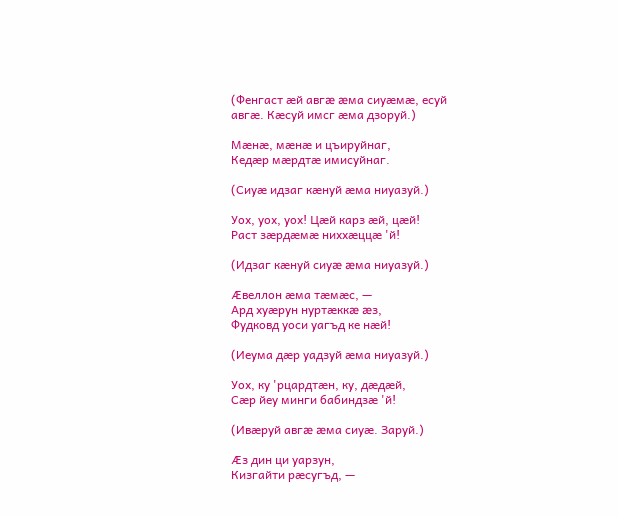(Фенгаст æй авгæ æма сиуæмæ, есуй авгæ. Кæсуй имсг æма дзоруй.)

Мæнæ, мæнæ и цъируйнаг,
Кедæр мæрдтæ имисуйнаг.

(Сиуæ идзаг кæнуй æма ниуазуй.)

Уох, уох, уох! Цæй карз æй, цæй!
Раст зæрдæмæ ниххæццæ 'й!

(Идзаг кæнуй сиуæ æма ниуазуй.)

Æвеллон æма тæмæс, —
Ард хуæрун нуртæккæ æз,
Фудковд уоси уагъд ке нæй!

(Иеума дæр уадзуй æма ниуазуй.)

Уох, ку 'рцардтæн, ку, дæдæй,
Сæр йеу минги бабиндзæ 'й!

(Ивæруй авгæ æма сиуæ. Заруй.)

Æз дин ци уарзун,
Кизгайти рæсугъд, —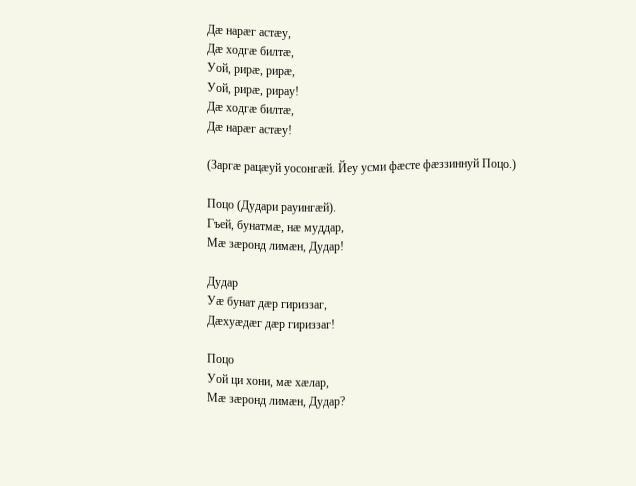Дæ нарæг астæу,
Дæ ходгæ билтæ,
Уой, рирæ, рирæ,
Уой, рирæ, рирау!
Дæ ходгæ билтæ,
Дæ нарæг астæу!

(Заргæ рацæуй уосонгæй. Йеу усми фæсте фæззиннуй Поцо.)

Поцо (Дудари рауингæй).
Гъей, бунатмæ, нæ муддар,
Мæ зæронд лимæн, Дудар!

Дудар
Уæ бунат дæр гириззаг,
Дæхуæдæг дæр гириззаг!

Поцо
Уой ци хони, мæ хæлар,
Мæ зæронд лимæн, Дудар?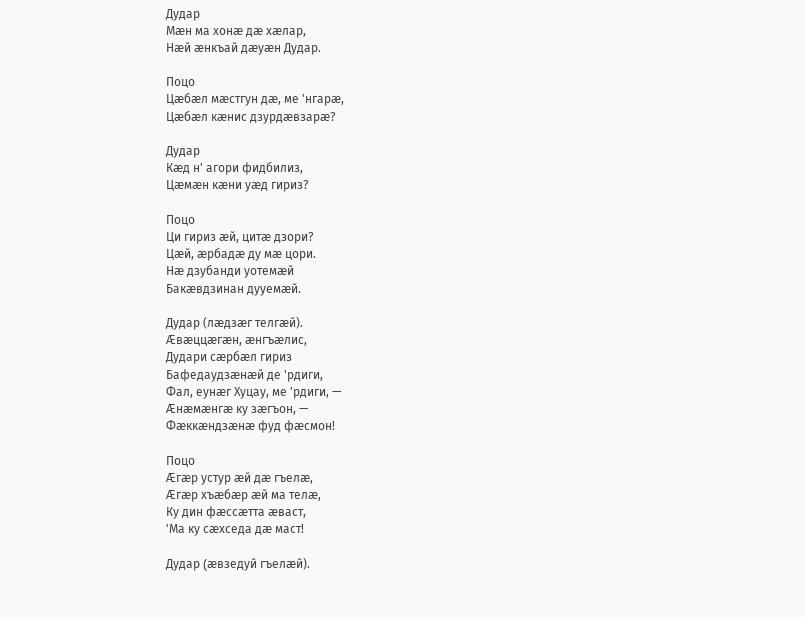Дудар
Мæн ма хонæ дæ хæлар,
Нæй æнкъай дæуæн Дудар.

Поцо
Цæбæл мæстгун дæ, ме 'нгарæ,
Цæбæл кæнис дзурдæвзарæ?

Дудар
Кæд н' агори фидбилиз,
Цæмæн кæни уæд гириз?

Поцо
Ци гириз æй, цитæ дзори?
Цæй, æрбадæ ду мæ цори.
Нæ дзубанди уотемæй
Бакæвдзинан дууемæй.

Дудар (лæдзæг телгæй).
Æвæццæгæн, æнгъæлис,
Дудари сæрбæл гириз
Бафедаудзæнæй де 'рдиги,
Фал, еунæг Хуцау, ме 'рдиги, —
Æнæмæнгæ ку зæгъон, —
Фæккæндзæнæ фуд фæсмон!

Поцо
Æгæр устур æй дæ гъелæ,
Æгæр хъæбæр æй ма телæ,
Ку дин фæссæтта æваст,
'Ма ку сæхседа дæ маст!

Дудар (æвзедуй гъелæй).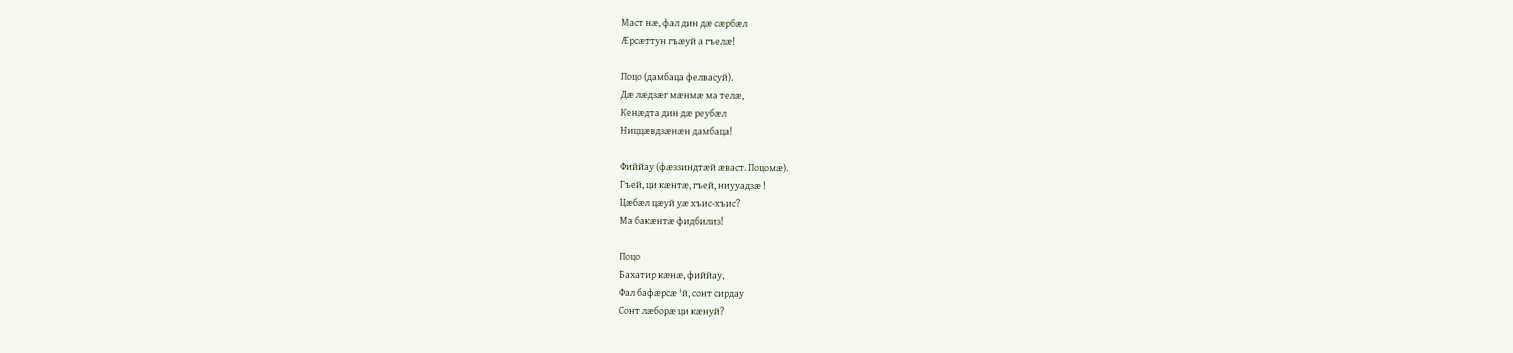Маст нæ, фал дин дæ сæрбæл
Æрсæттун гъæуй а гъелæ!

Поцо (дамбаца фелвасуй).
Дæ лæдзæг мæнмæ ма телæ,
Кенæдта дин дæ реубæл
Ниццæвдзæнæн дамбаца!

Фиййау (фæззиндтæй æваст. Поцомæ).
Гъей, ци кæнтæ, гъей, ниууадзæ !
Цæбæл цæуй уæ хъис-хъис?
Ма бакæнтæ фидбилиз!

Поцо
Бахатир кæнæ, фиййау,
Фал бафæрсæ 'й, сонт сирдау
Сонт лæборæ ци кæнуй?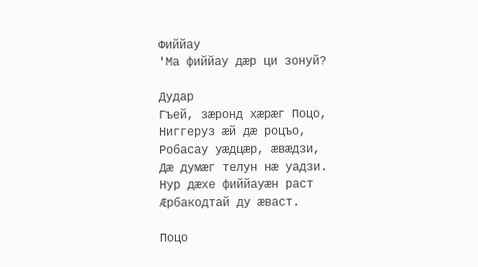Фиййау
'Ма фиййау дæр ци зонуй?

Дудар
Гъей, зæронд хæрæг Поцо,
Ниггеруз æй дæ роцъо,
Робасау уæдцæр, æвæдзи,
Дæ думæг телун нæ уадзи.
Нур дæхе фиййауæн раст
Æрбакодтай ду æваст.

Поцо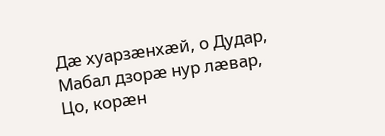Дæ хуарзæнхæй, о Дудар,
Мабал дзорæ нур лæвар,
Цо, корæн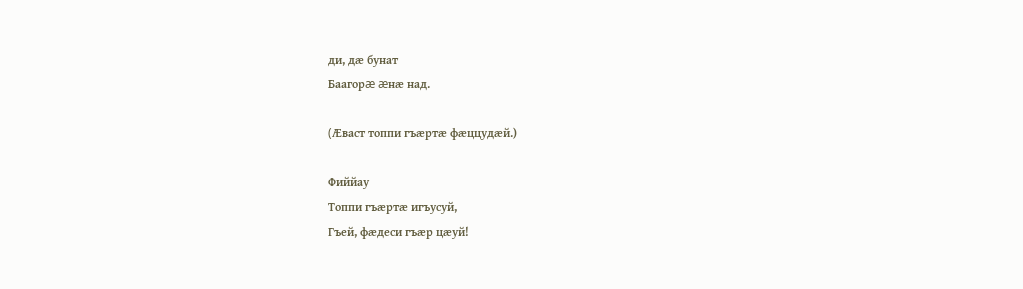ди, дæ бунат
Баагорæ æнæ над.

(Æваст топпи гъæртæ фæццудæй.)

Фиййау
Топпи гъæртæ игъусуй,
Гъей, фæдеси гъæр цæуй!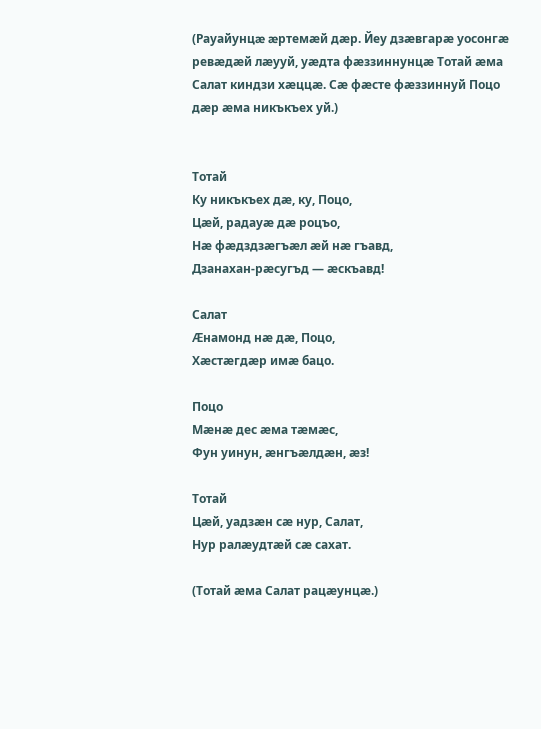(Рауайунцæ æртемæй дæр. Йеу дзæвгарæ уосонгæ ревæдæй лæууй, уæдта фæззиннунцæ Тотай æма Салат киндзи хæццæ. Сæ фæсте фæззиннуй Поцо дæр æма никъкъех уй.)


Тотай
Ку никъкъех дæ, ку, Поцо,
Цæй, радауæ дæ роцъо,
Нæ фæдздзæгъæл æй нæ гъавд,
Дзанахан-рæсугъд — æскъавд!

Салат
Æнамонд нæ дæ, Поцо,
Хæстæгдæр имæ бацо.

Поцо
Мæнæ дес æма тæмæс,
Фун уинун, æнгъæлдæн, æз!

Тотай
Цæй, уадзæн сæ нур, Салат,
Нур ралæудтæй сæ сахат.

(Тотай æма Салат рацæунцæ.)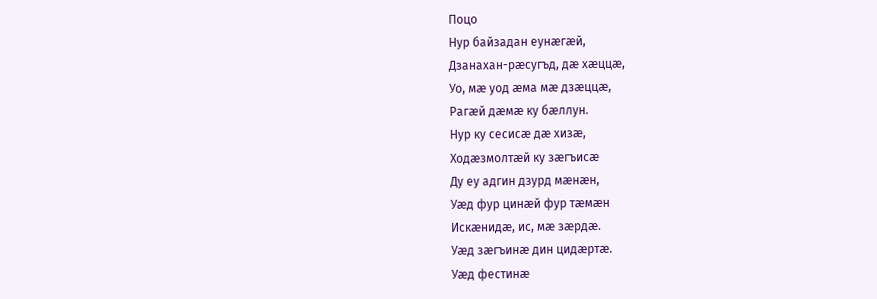Поцо
Нур байзадан еунæгæй,
Дзанахан-рæсугъд, дæ хæццæ,
Уо, мæ уод æма мæ дзæццæ,
Рагæй дæмæ ку бæллун.
Нур ку сесисæ дæ хизæ,
Ходæзмолтæй ку зæгъисæ
Ду еу адгин дзурд мæнæн,
Уæд фур цинæй фур тæмæн
Искæнидæ, ис, мæ зæрдæ.
Уæд зæгъинæ дин цидæртæ.
Уæд фестинæ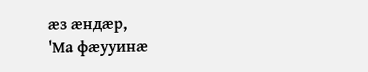æз æндæр,
'Ма фæууинæ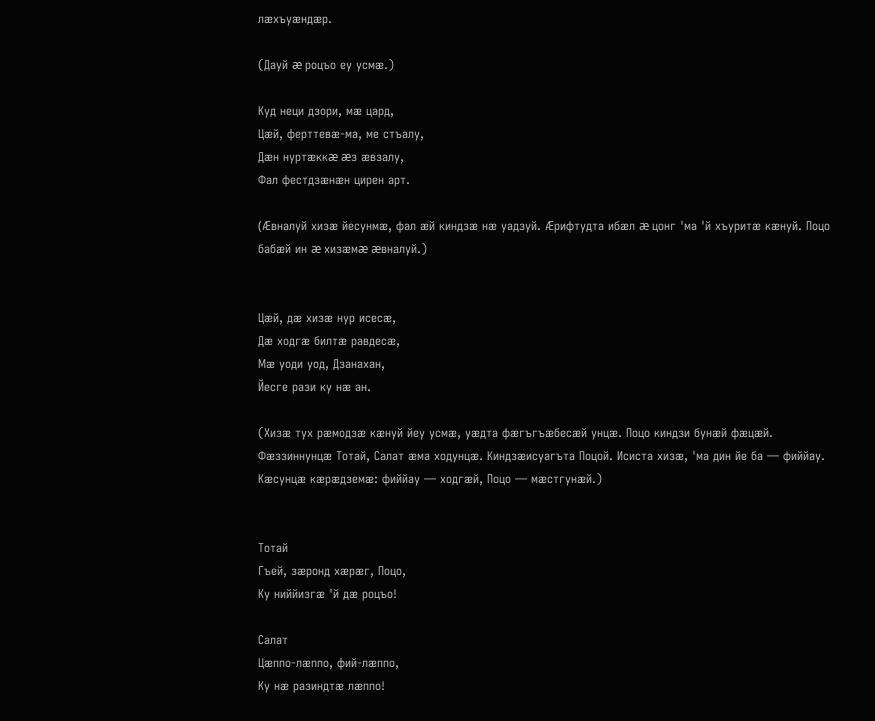лæхъуæндæр.

(Дауй æ роцъо еу усмæ.)

Куд неци дзори, мæ цард,
Цæй, ферттевæ-ма, ме стъалу,
Дæн нуртæккæ æз æвзалу,
Фал фестдзæнæн цирен арт.

(Æвналуй хизæ йесунмæ, фал æй киндзæ нæ уадзуй. Æрифтудта ибæл æ цонг 'ма 'й хъуритæ кæнуй. Поцо бабæй ин æ хизæмæ æвналуй.)


Цæй, дæ хизæ нур исесæ,
Дæ ходгæ билтæ равдесæ,
Мæ уоди уод, Дзанахан,
Йесге рази ку нæ ан.

(Хизæ тух рæмодзæ кæнуй йеу усмæ, уæдта фæгъгъæбесæй унцæ. Поцо киндзи бунæй фæцæй. Фæззиннунцæ Тотай, Салат æма ходунцæ. Киндзæисуагъта Поцой. Исиста хизæ, 'ма дин йе ба — фиййау. Кæсунцæ кæрæдземæ: фиййау — ходгæй, Поцо — мæстгунæй.)


Тотай
Гъей, зæронд хæрæг, Поцо,
Ку ниййизгæ 'й дæ роцъо!

Салат
Цæппо-лæппо, фий-лæппо,
Ку нæ разиндтæ лæппо!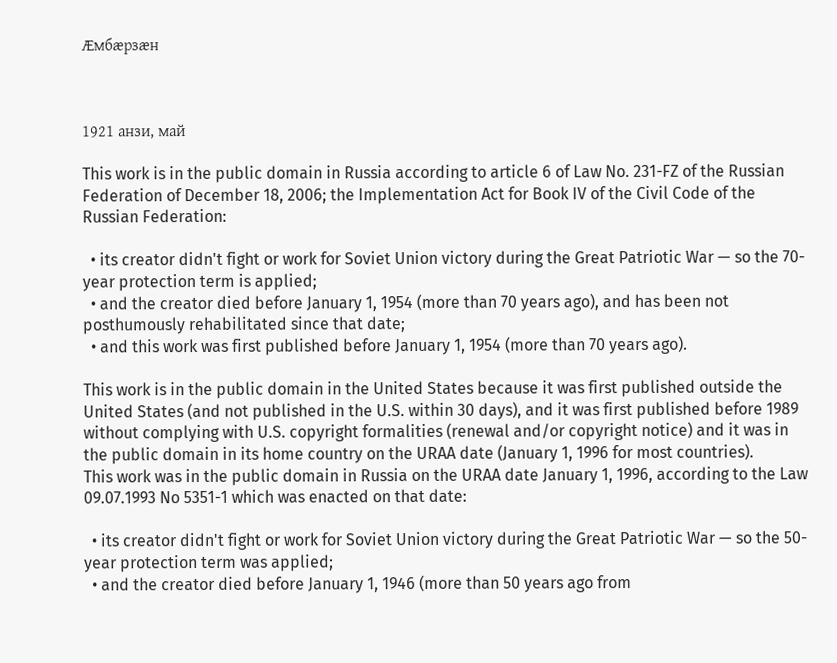Æмбæрзæн



1921 анзи, май

This work is in the public domain in Russia according to article 6 of Law No. 231-FZ of the Russian Federation of December 18, 2006; the Implementation Act for Book IV of the Civil Code of the Russian Federation:

  • its creator didn't fight or work for Soviet Union victory during the Great Patriotic War — so the 70-year protection term is applied;
  • and the creator died before January 1, 1954 (more than 70 years ago), and has been not posthumously rehabilitated since that date;
  • and this work was first published before January 1, 1954 (more than 70 years ago).

This work is in the public domain in the United States because it was first published outside the United States (and not published in the U.S. within 30 days), and it was first published before 1989 without complying with U.S. copyright formalities (renewal and/or copyright notice) and it was in the public domain in its home country on the URAA date (January 1, 1996 for most countries).
This work was in the public domain in Russia on the URAA date January 1, 1996, according to the Law 09.07.1993 No 5351-1 which was enacted on that date:

  • its creator didn't fight or work for Soviet Union victory during the Great Patriotic War — so the 50-year protection term was applied;
  • and the creator died before January 1, 1946 (more than 50 years ago from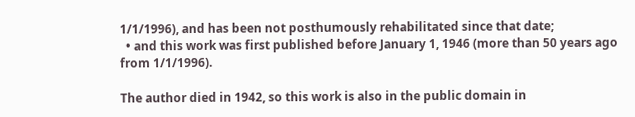1/1/1996), and has been not posthumously rehabilitated since that date;
  • and this work was first published before January 1, 1946 (more than 50 years ago from 1/1/1996).

The author died in 1942, so this work is also in the public domain in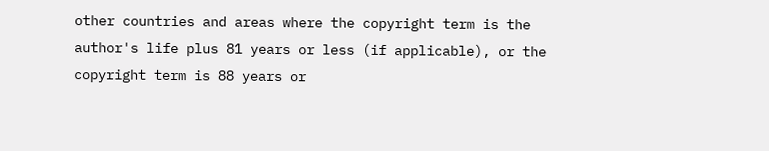other countries and areas where the copyright term is the author's life plus 81 years or less (if applicable), or the copyright term is 88 years or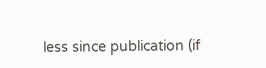less since publication (if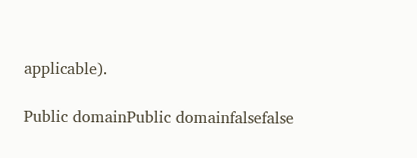applicable).

Public domainPublic domainfalsefalse